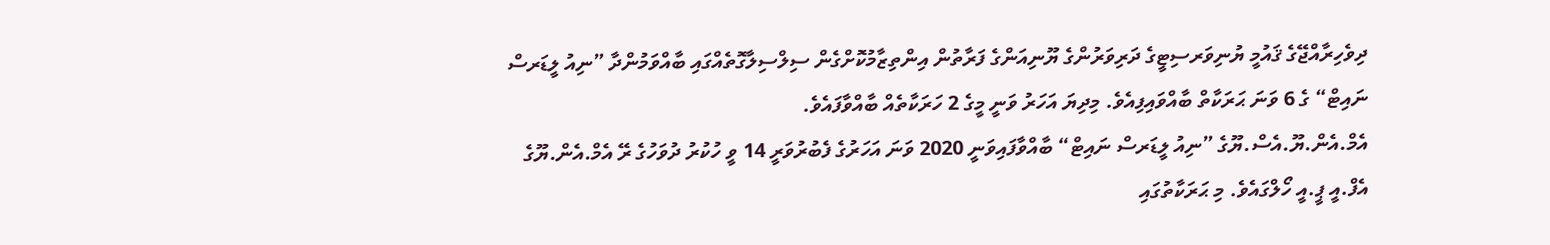ދިވެހިރާއްޖޭގެ ޤައުމީ ޔުނިވަރސިޓީގެ ދަރިވަރުންގެ ޔޫނިއަންގެ ފަރާތުން އިންތިޒާމުކޮށްގެން ސިލްސިލާގޮތެއްގައި ބާއްވަމުންދާ ”ނިއު ލީޑަރސް ނައިޓް“ ގެ 6 ވަނަ ޙަރަކާތް ބާއްވައިފިއެވެ. މިދިޔަ އަހަރު ވަނީ މީގެ 2 ހަރަކާތެއް ބާއްވާފައެވެ.
އެމް.އެން.ޔޫ.އެސް.ޔޫގެ ”ނިއު ލީޑަރސް ނައިޓް“ ބާއްވާފައިވަނީ 2020 ވަނަ އަހަރުގެ ފެބުރުވަރީ 14 ވީ ހުކުރު ދުވަހުގެ ރޭ އެމް.އެން.ޔޫގެ އެފް.އީ ޕީ.އީ ހޯލްގައެވެ. މި ޙަރަކާތުގައި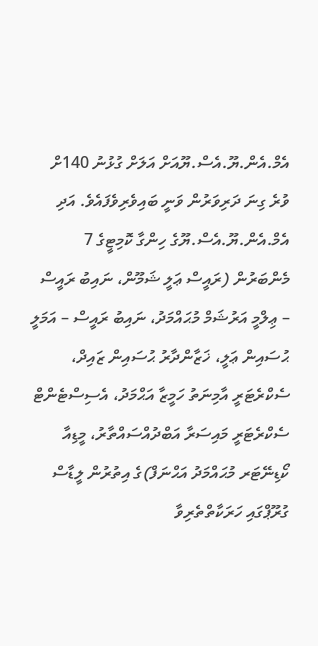އެމް.އެން.ޔޫ.އެސް.ޔޫއަށް އަލަށް ގުޅުނު 140ށް ވުރެ ގިނަ ދަރިވަރުން ވަނީ ބައިވެރިވެފައެވެ. އަދި އެމް.އެން.ޔޫ.އެސް.ޔޫގެ ހިންގާ ކޮމިޓީގެ 7 މެންބަރުން (ރައީސް ޢަލީ ޝަމޫން، ނައިބު ރައީސް – ޢިލްމީ އަރުޝަމް މުޙައްމަދު، ނައިބު ރައީސް – އަމަލީ ޙުސައިން ޢަލީ، ޚަޒާންދާރު ޙުސައިން ޒައިދް، ސެކްރެޓަރީ އާމިނަތު ހަމީޒާ އަޙްމަދު، އެސިސްޓެންޓް ސެކްރެޓަރީ މައިސަރާ އަބްދުއްސައްތާރު، މީޑިއާ ކޯޑިނޭޓަރ މުޙައްމަދު އަޙްނަފް)ގެ އިތުރުން ލީޑާސް ގުރޫޕްގައި ހަރަކާތްތެރިވާ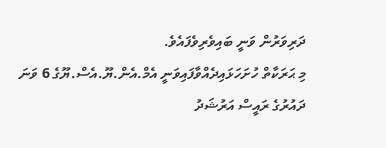ދަރިވަރުން ވަނީ ބައިވެރިވެފައެވެ.
މި ޙަރަކާތް ހުށަހަޅައިދެއްވާފައިވަނީ އެމް.އެން.ޔޫ.އެސް.ޔޫގެ 6 ވަނަ ދައުރުގެ ރައީސް އަރުޝަދު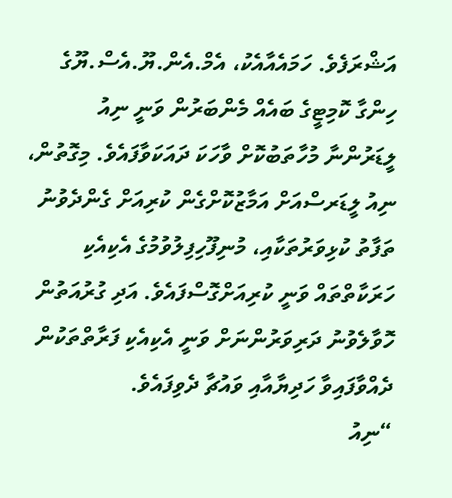އަޝްރަފެވެ. ހަމައެއާއެކު، އެމް.އެން.ޔޫ.އެސް.ޔޫގެ ހިންގާ ކޮމިޓީގެ ބައެއް މެންބަރުން ވަނީ ނިއު ލީޑަރުންނާ މުހާތަބުކޮށް ވާހަކަ ދައަކަވާފައެވެ. މިގޮތުން، ނިއު ލީޑަރސްއަށް އަމާޒުކޮށްގެން ކުރިއަށް ގެންދެވުނު ތަފާތު ކުޅިވަރުތަކާއި، މުނިފޫހިފިލުވުމުގެ އެކިއެކި ހަރަކާތްތައް ވަނީ ކުރިއަށްގޮސްފައެވެ. އަދި ގުރުއަތުން ހޮވާލެވުނު ދަރިވަރުންނަށް ވަނީ އެކިއެކި ފަރާތްތަކުން ދެއްވާފައިވާ ހަދިޔާއާއި ވައުޗާ ދެވިފައެވެ.
“ނިއު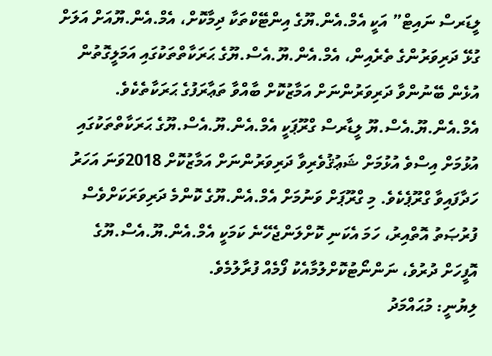ލީޑަރސް ނައިޓް” އަކީ އެމް.އެން.ޔޫގެ އިންޓޭކްތަކާ ދިމާކޮށް، އެމް.އެން.ޔޫއަށް އަލަށް ގުޅޭ ދަރިވަރުންގެ ތެރެއިން، އެމް.އެން.ޔޫ.އެސް.ޔޫގެ ޙަރަކާތްތަކުގައި އަމަލީގޮތުން އުޅެން ބޭނުންވާ ދަރިވަރުންނަށް އަމާޒުކޮށް ބާއްވާ ތަޢާރަފުގެ ޙަރަކާތެކެވެ.
އެމް.އެން.ޔޫ.އެސް.ޔޫ ލީޑާރސް ގްރޫޕަކީ އެމް.އެން.ޔޫ.އެސް.ޔޫގެ ޙަރަކާތްތަކުގައި އުޅުމަށް އިސްވެ އުޅުމަށް ޝަޢުޤުވެރިވާ ދަރިވަރުންނަށް އަމާޒުކޮށް 2018ވަނަ އަހަރު ހަދާފައިވާ ގްރޫޕެކެވެ. މި ގްރޫޕަށް ވަނުމަށް އެމް.އެން.ޔޫގެ ކޮންމެ ދަރިވަރަކަށްވެސް ފުރުޞަތު އޮތްއިރު، ހަމަ އެކަނި ކޮށްލަންޖެހޭނެ ކަމަކީ އެމް.އެން.ޔޫ.އެސް.ޔޫގެ އޮފީހަށް ދުރުވެ، ނަންނޯޓުކޮށްލުމާއެކު ފޯމެއް ފުރާލުމެވެ.
ލިޔުނީ: މުޙައްމަދު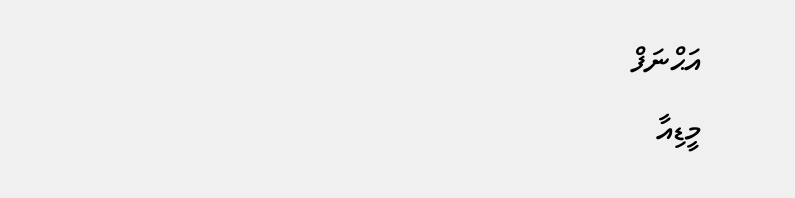އަޙްނަފް
މީޑިއާ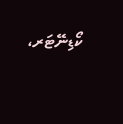ކޯޑިނޭޓަރ،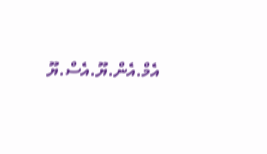އެމް.އެން.ޔޫ.އެސް.ޔޫ